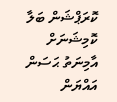ކޮރަޕްޝަން ބަލާ ކޮމިޝަނަށް އާމިނަތު ޙަސަން އައްޔަން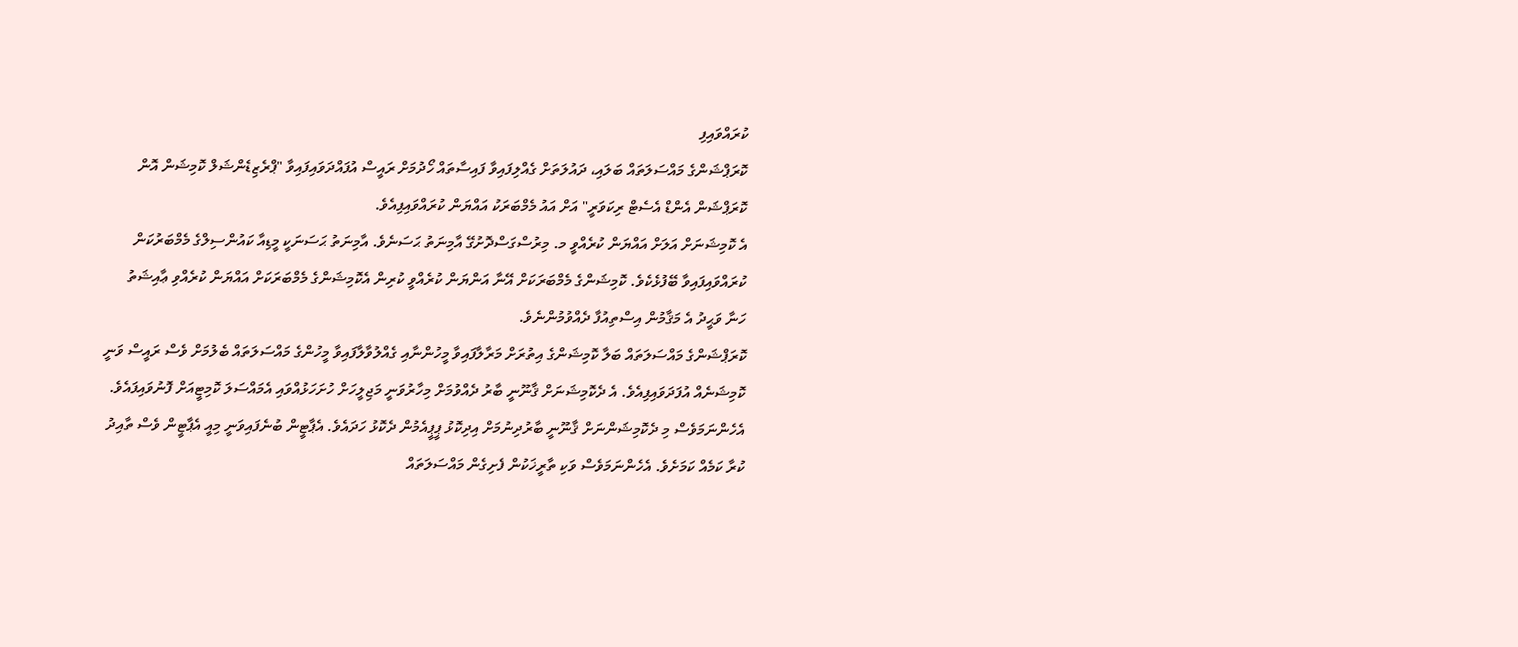ކުރައްވައިފި
ކޮރަޕްޝަންގެ މައްސަލަތައް ބަލައި، ދައުލަތަށް ގެއްލިފައިވާ ފައިސާތައް ހޯދުމަށް ރައީސް އުފައްދަވައިފައިވާ "ޕްރެޒިޑެންޝަލް ކޮމިޝަން އޮން ކޮރަޕްޝަން އެންޑް އެސެޓް ރިކަވަރީ" އަށް އައު މެމްބަރަކު އައްޔަން ކުރައްވައިފިއެވެ.
އެ ކޮމިޝަނަށް އަލަށް އައްޔަން ކުރެއްވީ މ. މިރުސްގަސްދޮށުގޭ އާމިނަތު ޙަސަނެވެ. އާމިނަތު ޙަސަނަކީ މީޑިއާ ކައުންސިލްގެ މެމްބަރުކަން ކުރައްވައިފައިވާ ބޭފުޅެކެވެ. ކޮމިޝަންގެ މެމްބަރަކަށް އޭނާ އަންޔަން ކުރެއްވީ ކުރިން އެކޮމިޝަންގެ މެމްބަރަކަށް އައްޔަން ކުރެއްވި ޢާއިޝަތު ހަނާ ވަޙީދު އެ މަޤާމުން އިސްތިއުފާ ދެއްވުމުންނެވެ.
ކޮރަޕްޝަންގެ މައްސަލަތައް ބަލާ ކޮމިޝަންގެ އިތުރަށް މަރާލާފައިވާ މީހުންނާއި ގެއްލުވާލާފައިވާ މީހުންގެ މައްސަލަތައް ބެލުމަށް ވެސް ރައީސް ވަނީ ކޮމިޝަނެއް އުފަދަވައިފިއެވެ. އެ ދެކޮމިޝަނަށް ޤާނޫނީ ބާރު ދެއްވުމަށް މިހާރުވަނީ މަޖިލީހަށް ހުށަހަޅުއްވައި އެމައްސަލަ ކޮމިޓީއަށް ފޮނުވައިފައެވެ.
އެހެންނަމަވެސް މި ދެކޮމިޝަންނަށް ޤާނޫނީ ބާރުދިނުމަށް އިދިކޮޅު ޕީޕީއެމުން ދެކޮޅު ހަދައެވެ. އެޕާޓީން ބުނެފައިވަނީ މިއީ އެޕާޓީން ވެސް ތާއިދު ކުރާ ކަމެއް ކަމަށެވެ. އެހެންނަމަވެސް ވަކި ތާރީޚަކުން ފެށިގެން މައްސަލަތައް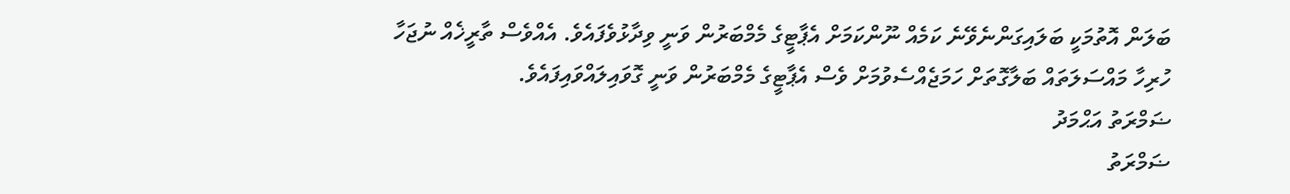ބަލަން އޮތުމަކީ ބަލައިގަންނެވޭނެ ކަމެއް ނޫންކަމަށް އެޕާޓީގެ މެމްބަރުން ވަނީ ވިދާޅުވެފައެވެ. އެއްވެސް ތާރީޚެއް ނުޖަހާ ހުރިހާ މައްސަލަތައް ބަލާގޮތަށް ހަމަޖެއްސެވުމަށް ވެސް އެޕާޓީގެ މެމްބަރުން ވަނީ ގޮވައިލައްވައިފައެވެ.
ޟަމްރަތު އަޙްމަދު
ޟަމްރަތު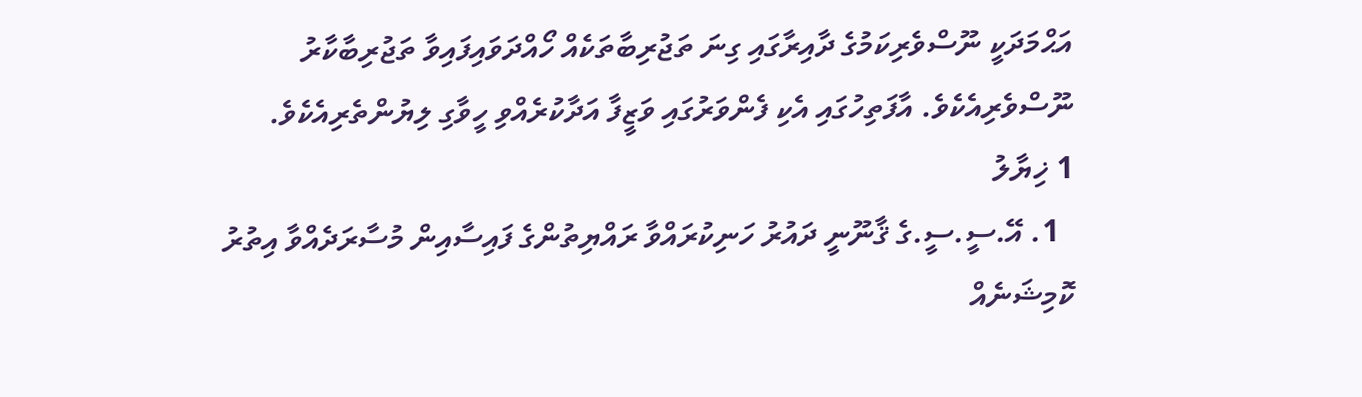އަޙްމަދަކީ ނޫސްވެރިކަމުގެ ދާއިރާގައި ގިނަ ތަޖުރިބާތަކެއް ހޯއްދަވައިފައިވާ ތަޖުރިބާކާރު ނޫސްވެރިއެކެވެ. އާފަތިހުގައި އެކި ފެންވަރުގައި ވަޒީފާ އަދާކުރެއްވި ހީވާގި ލިޔުންތެރިއެކެވެ.
1 ޚިޔާލު
  1. އޭ.ސީ.ސީ.ގެ ޤާނޫނީ ދައުރު ހަނިކުރައްވާ ރައްޔިތުންގެ ފައިސާއިން މުސާރަދެއްވާ އިތުރު ކޮމިޝަނެއް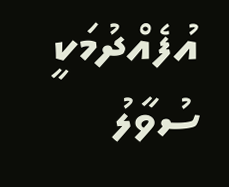އުފެއްދުމަކީ ސުވާލު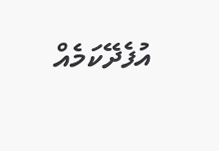އުފެދޭކަމެއް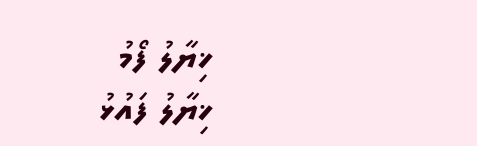ޚިޔާލު ފޯމު
ޚިޔާލު ފައުޅު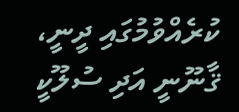ކުރެއްވުމުގައި ދީނީ، ޤާނޫނީ އަދި ސުލޫކީ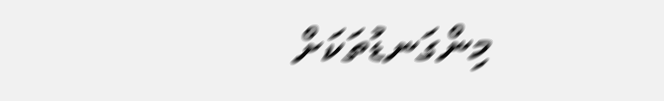މިންގަނޑުތަކަށް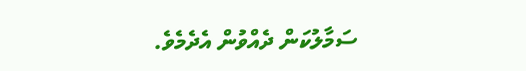ސަމާލުކަން ދެއްވުން އެދެމެވެ.